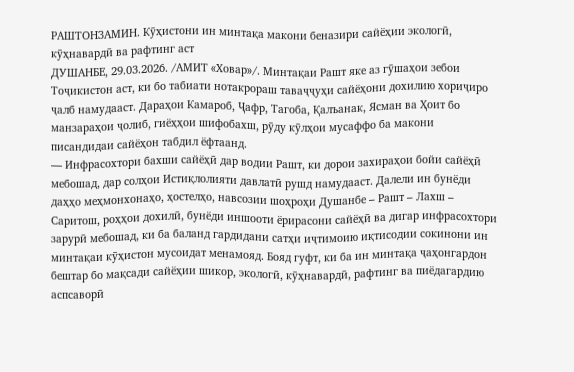РАШТОНЗАМИН. Кӯҳистони ин минтақа макони беназири сайёҳии экологӣ, кӯҳнавардӣ ва рафтинг аст
ДУШАНБЕ, 29.03.2026. /АМИТ «Ховар»/. Минтақаи Рашт яке аз гӯшаҳои зебои Тоҷикистон аст, ки бо табиати нотакрораш таваҷҷуҳи сайёҳони дохилию хориҷиро ҷалб намудааст. Дараҳои Камароб, Ҷафр, Тагоба, Қалъанак, Ясман ва Ҳоит бо манзараҳои ҷолиб, гиёҳҳои шифобахш, рӯду кӯлҳои мусаффо ба макони писандидаи сайёҳон табдил ёфтаанд.
— Инфрасохтори бахши сайёҳӣ дар водии Рашт, ки дорои захираҳои бойи сайёҳӣ мебошад, дар солҳои Истиқлолияти давлатӣ рушд намудааст. Далели ин бунёди даҳҳо меҳмонхонаҳо, ҳостелҳо, навсозии шоҳроҳи Душанбе – Рашт – Лахш – Саритош, роҳҳои дохилӣ, бунёди иншооти ёрирасони сайёҳӣ ва дигар инфрасохтори зарурӣ мебошад, ки ба баланд гардидани сатҳи иҷтимоию иқтисодии сокинони ин минтақаи кӯҳистон мусоидат менамояд. Бояд гуфт, ки ба ин минтақа ҷаҳонгардон бештар бо мақсади сайёҳии шикор, экологӣ, кӯҳнавардӣ, рафтинг ва пиёдагардию аспсаворӣ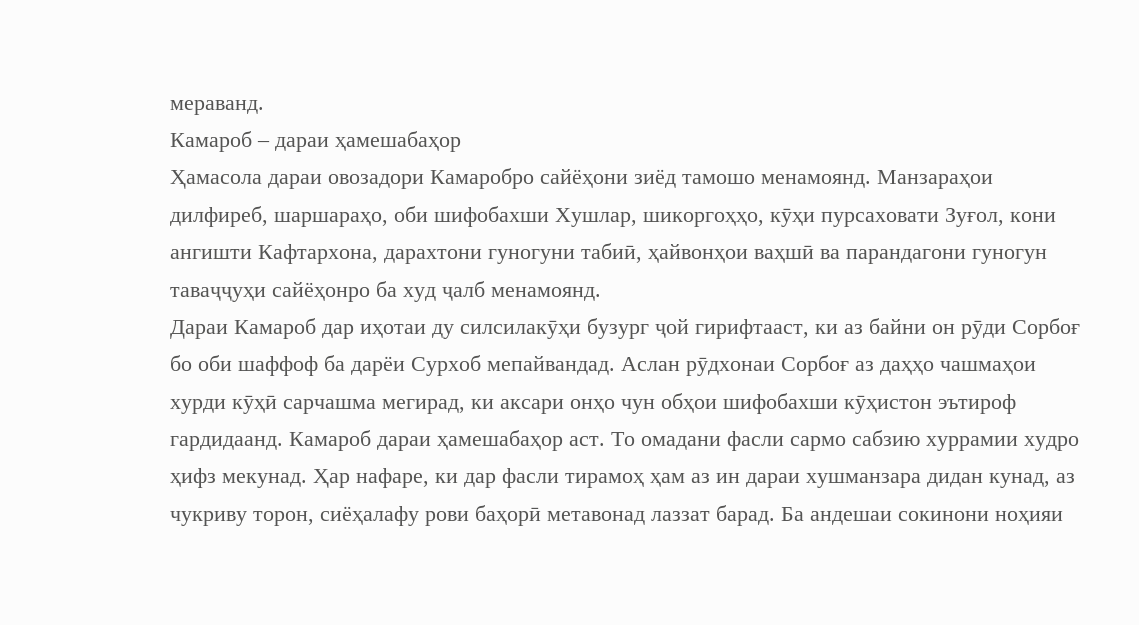мераванд.
Камароб – дараи ҳамешабаҳор
Ҳамасола дараи овозадори Камаробро сайёҳони зиёд тамошо менамоянд. Манзараҳои дилфиреб, шаршараҳо, оби шифобахши Хушлар, шикоргоҳҳо, кӯҳи пурсаховати Зуғол, кони ангишти Кафтархона, дарахтони гуногуни табиӣ, ҳайвонҳои ваҳшӣ ва парандагони гуногун таваҷҷуҳи сайёҳонро ба худ ҷалб менамоянд.
Дараи Камароб дар иҳотаи ду силсилакӯҳи бузург ҷой гирифтааст, ки аз байни он рӯди Сорбоғ бо оби шаффоф ба дарёи Сурхоб мепайвандад. Аслан рӯдхонаи Сорбоғ аз даҳҳо чашмаҳои хурди кӯҳӣ сарчашма мегирад, ки аксари онҳо чун обҳои шифобахши кӯҳистон эътироф гардидаанд. Камароб дараи ҳамешабаҳор аст. То омадани фасли сармо сабзию хуррамии худро ҳифз мекунад. Ҳар нафаре, ки дар фасли тирамоҳ ҳам аз ин дараи хушманзара дидан кунад, аз чукриву торон, сиёҳалафу рови баҳорӣ метавонад лаззат барад. Ба андешаи сокинони ноҳияи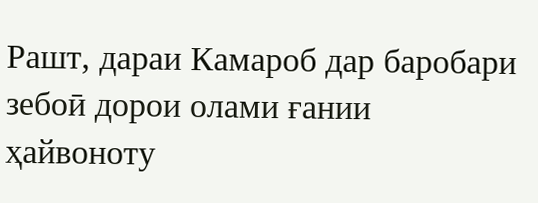Рашт, дараи Камароб дар баробари зебоӣ дорои олами ғании ҳайвоноту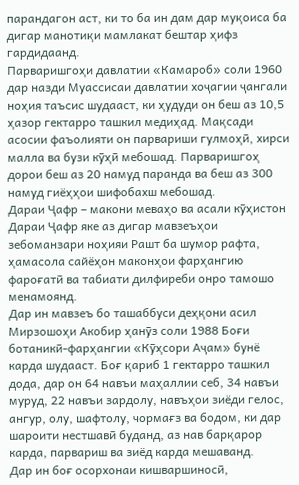парандагон аст, ки то ба ин дам дар муқоиса ба дигар манотиқи мамлакат бештар ҳифз гардидаанд.
Парваришгоҳи давлатии «Камароб» соли 1960 дар назди Муассисаи давлатии хоҷагии ҷангали ноҳия таъсис шудааст, ки ҳудуди он беш аз 10,5 ҳазор гектарро ташкил медиҳад. Мақсади асосии фаъолияти он парвариши гулмоҳӣ, хирси малла ва бузи кӯҳӣ мебошад. Парваришгоҳ дорои беш аз 20 намуд паранда ва беш аз 300 намуд гиёҳҳои шифобахш мебошад.
Дараи Ҷафр – макони меваҳо ва асали кӯҳистон
Дараи Ҷафр яке аз дигар мавзеъҳои зебоманзари ноҳияи Рашт ба шумор рафта, ҳамасола сайёҳон маконҳои фарҳангию фароғатӣ ва табиати дилфиреби онро тамошо менамоянд.
Дар ин мавзеъ бо ташаббуси деҳқони асил Мирзошоҳи Акобир ҳанӯз соли 1988 Боғи ботаникӣ-фарҳангии «Кӯҳсори Аҷам» бунё карда шудааст. Боғ қариб 1 гектарро ташкил дода, дар он 64 навъи маҳаллии себ, 34 навъи муруд, 22 навъи зардолу, навъҳои зиёди гелос, ангур, олу, шафтолу, чормағз ва бодом, ки дар шароити нестшавӣ буданд, аз нав барқарор карда, парвариш ва зиёд карда мешаванд.
Дар ин боғ осорхонаи кишваршиносӣ,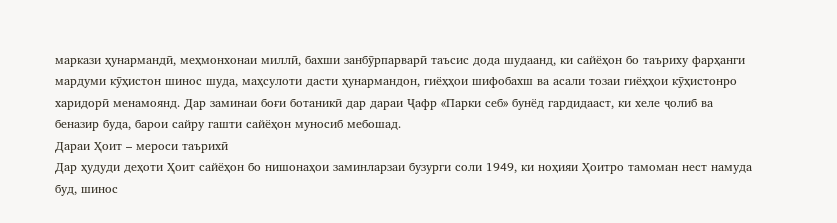маркази ҳунармандӣ, меҳмонхонаи миллӣ, бахши занбӯрпарварӣ таъсис дода шудаанд, ки сайёҳон бо таъриху фарҳанги мардуми кӯҳистон шинос шуда, маҳсулоти дасти ҳунармандон, гиёҳҳои шифобахш ва асали тозаи гиёҳҳои кӯҳистонро харидорӣ менамоянд. Дар заминаи боғи ботаникӣ дар дараи Ҷафр «Парки себ» бунёд гардидааст, ки хеле ҷолиб ва беназир буда, барои сайру гашти сайёҳон муносиб мебошад.
Дараи Ҳоит – мероси таърихӣ
Дар ҳудуди деҳоти Ҳоит сайёҳон бо нишонаҳои заминларзаи бузурги соли 1949, ки ноҳияи Ҳоитро тамоман нест намуда буд, шинос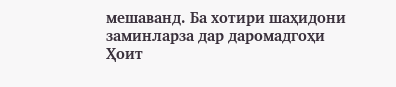мешаванд. Ба хотири шаҳидони заминларза дар даромадгоҳи Ҳоит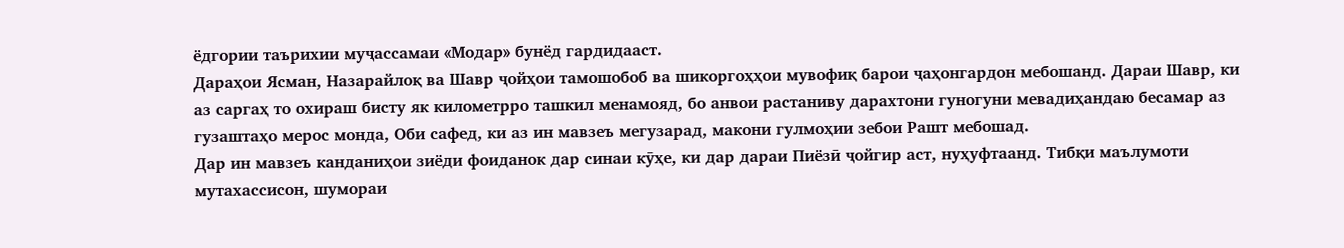ёдгории таърихии муҷассамаи «Модар» бунёд гардидааст.
Дараҳои Ясман, Назарайлоқ ва Шавр ҷойҳои тамошобоб ва шикоргоҳҳои мувофиқ барои ҷаҳонгардон мебошанд. Дараи Шавр, ки аз саргаҳ то охираш бисту як километрро ташкил менамояд, бо анвои растаниву дарахтони гуногуни мевадиҳандаю бесамар аз гузаштаҳо мерос монда, Оби сафед, ки аз ин мавзеъ мегузарад, макони гулмоҳии зебои Рашт мебошад.
Дар ин мавзеъ канданиҳои зиёди фоиданок дар синаи кӯҳе, ки дар дараи Пиёзӣ ҷойгир аст, нуҳуфтаанд. Тибқи маълумоти мутахассисон, шумораи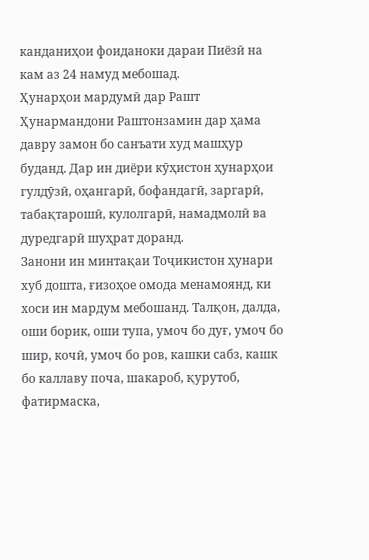канданиҳои фоиданоки дараи Пиёзӣ на кам аз 24 намуд мебошад.
Ҳунарҳои мардумӣ дар Рашт
Ҳунармандони Раштонзамин дар ҳама давру замон бо санъати худ машҳур буданд. Дар ин диёри кӯҳистон ҳунарҳои гулдӯзӣ, оҳангарӣ, бофандагӣ, заргарӣ, табақтарошӣ, кулолгарӣ, намадмолӣ ва дуредгарӣ шуҳрат доранд.
Занони ин минтақаи Тоҷикистон ҳунари хуб дошта, ғизоҳое омода менамоянд, ки хоси ин мардум мебошанд. Талқон, далда, оши борик, оши тупа, умоч бо дуғ, умоч бо шир, кочӣ, умоч бо ров, кашки сабз, кашк бо каллаву поча, шакароб, қурутоб, фатирмаска,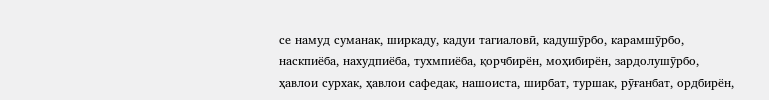се намуд суманак, ширкаду, кадуи тагиаловӣ, кадушӯрбо, карамшӯрбо, наскпиёба, нахудпиёба, тухмпиёба, қорчбирён, моҳибирён, зардолушӯрбо, ҳавлои сурхак, ҳавлои сафедак, нашоиста, ширбат, туршак, рӯғанбат, ордбирён,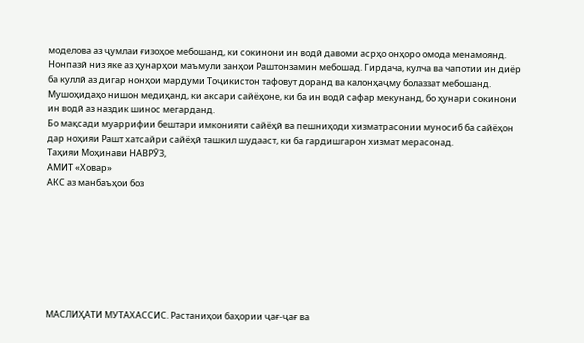моделова аз ҷумлаи ғизоҳое мебошанд, ки сокинони ин водӣ давоми асрҳо онҳоро омода менамоянд.
Нонпазӣ низ яке аз ҳунарҳои маъмули занҳои Раштонзамин мебошад. Гирдача, кулча ва чапотии ин диёр ба куллӣ аз дигар нонҳои мардуми Тоҷикистон тафовут доранд ва калонҳаҷму болаззат мебошанд. Мушоҳидаҳо нишон медиҳанд, ки аксари сайёҳоне, ки ба ин водӣ сафар мекунанд, бо ҳунари сокинони ин водӣ аз наздик шинос мегарданд.
Бо мақсади муаррифии бештари имконияти сайёҳӣ ва пешниҳоди хизматрасонии муносиб ба сайёҳон дар ноҳияи Рашт хатсайри сайёҳӣ ташкил шудааст, ки ба гардишгарон хизмат мерасонад.
Таҳияи Моҳинави НАВРӮЗ,
АМИТ «Ховар»
АКС аз манбаъҳои боз








МАСЛИҲАТИ МУТАХАССИС. Растаниҳои баҳории ҷағ-ҷағ ва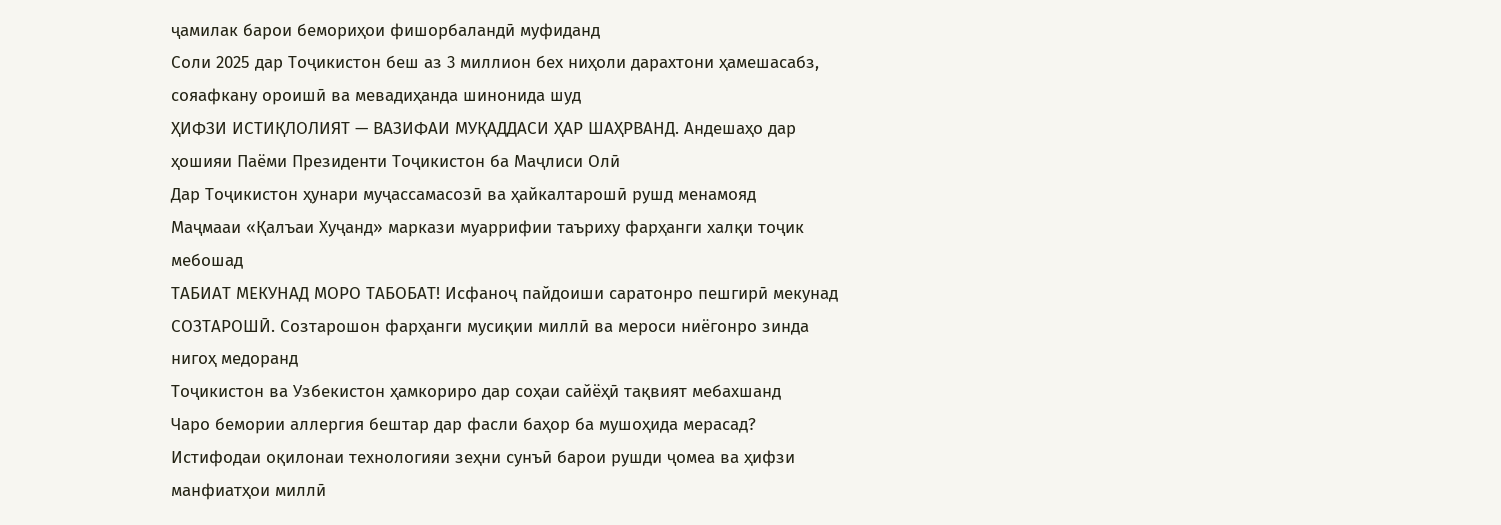ҷамилак барои бемориҳои фишорбаландӣ муфиданд
Соли 2025 дар Тоҷикистон беш аз 3 миллион бех ниҳоли дарахтони ҳамешасабз, сояафкану ороишӣ ва мевадиҳанда шинонида шуд
ҲИФЗИ ИСТИҚЛОЛИЯТ — ВАЗИФАИ МУҚАДДАСИ ҲАР ШАҲРВАНД. Андешаҳо дар ҳошияи Паёми Президенти Тоҷикистон ба Маҷлиси Олӣ
Дар Тоҷикистон ҳунари муҷассамасозӣ ва ҳайкалтарошӣ рушд менамояд
Маҷмааи «Қалъаи Хуҷанд» маркази муаррифии таъриху фарҳанги халқи тоҷик мебошад
ТАБИАТ МЕКУНАД МОРО ТАБОБАТ! Исфаноҷ пайдоиши саратонро пешгирӣ мекунад
СОЗТАРОШӢ. Созтарошон фарҳанги мусиқии миллӣ ва мероси ниёгонро зинда нигоҳ медоранд
Тоҷикистон ва Узбекистон ҳамкориро дар соҳаи сайёҳӣ тақвият мебахшанд
Чаро бемории аллергия бештар дар фасли баҳор ба мушоҳида мерасад?
Истифодаи оқилонаи технологияи зеҳни сунъӣ барои рушди ҷомеа ва ҳифзи манфиатҳои миллӣ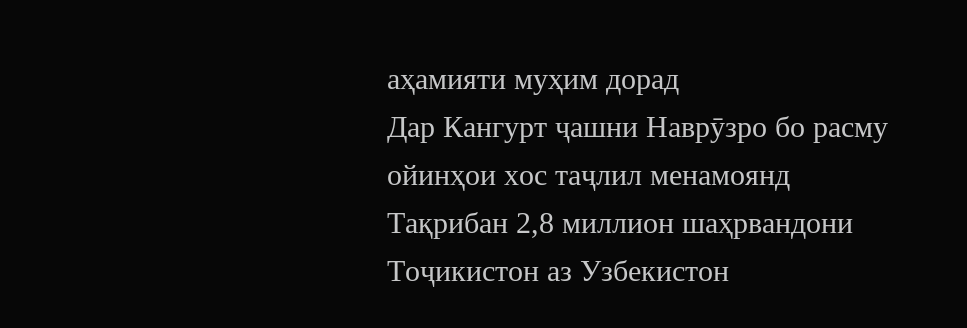аҳамияти муҳим дорад
Дар Кангурт ҷашни Наврӯзро бо расму ойинҳои хос таҷлил менамоянд
Тақрибан 2,8 миллион шаҳрвандони Тоҷикистон аз Узбекистон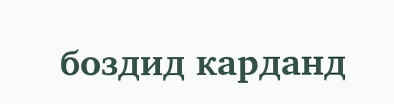боздид карданд